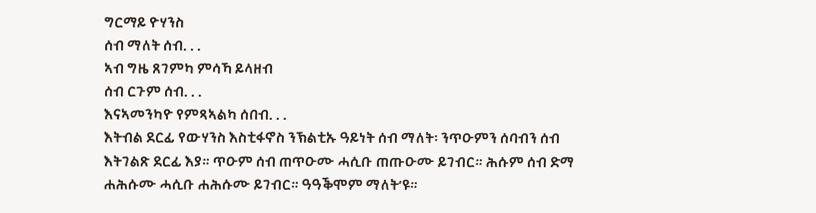ግርማይ ዮሃንስ
ሰብ ማለት ሰብ. . .
ኣብ ግዜ ጸገምካ ምሳኻ ይላዘብ
ሰብ ርጉም ሰብ. . .
እናኣመንካዮ የምጻኣልካ ሰበብ. . .
እትብል ደርፊ የውሃንስ እስቲፋኖስ ንኽልቲኡ ዓይነት ሰብ ማለት፡ ንጥዑምን ሰባብን ሰብ እትገልጽ ደርፊ እያ። ጥዑም ሰብ ጠጥዑሙ ሓሲቡ ጠጡዑሙ ይገብር። ሕሱም ሰብ ድማ ሐሕሱሙ ሓሲቡ ሐሕሱሙ ይገብር። ዓዓቕሞም ማለት’ዩ።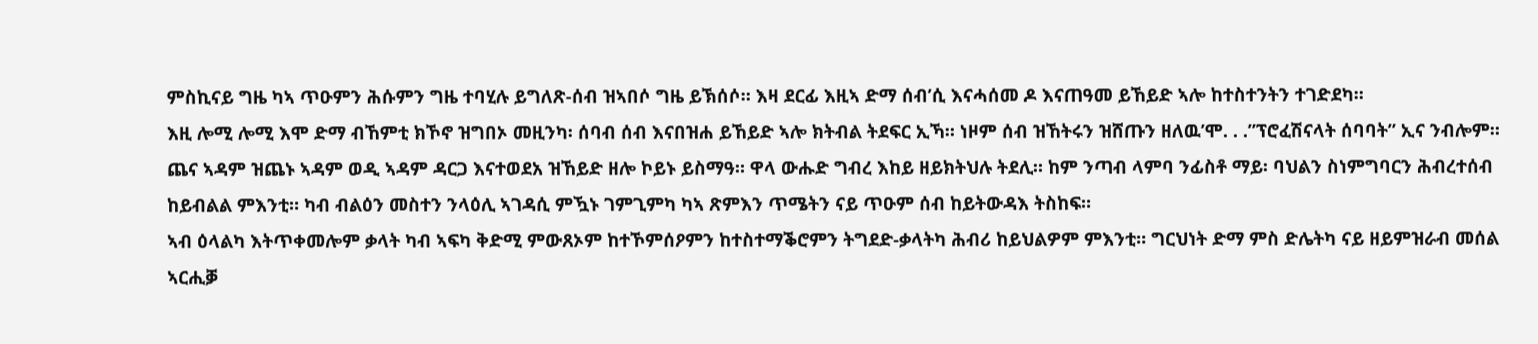ምስኪናይ ግዜ ካኣ ጥዑምን ሕሱምን ግዜ ተባሂሉ ይግለጽ-ሰብ ዝኣበሶ ግዜ ይኽሰሶ። እዛ ደርፊ እዚኣ ድማ ሰብ’ሲ እናሓሰመ ዶ እናጠዓመ ይኸይድ ኣሎ ከተስተንትን ተገድደካ።
እዚ ሎሚ ሎሚ እሞ ድማ ብኸምቲ ክኾኖ ዝግበኦ መዚንካ፡ ሰባብ ሰብ እናበዝሐ ይኸይድ ኣሎ ክትብል ትደፍር ኢኻ። ነዞም ሰብ ዝኸትሩን ዝሸጡን ዘለዉ’ሞ. . .”ፕሮፈሽናላት ሰባባት” ኢና ንብሎም።
ጨና ኣዳም ዝጨኑ ኣዳም ወዲ ኣዳም ዳርጋ እናተወደአ ዝኸይድ ዘሎ ኮይኑ ይስማዓ። ዋላ ውሑድ ግብረ እከይ ዘይክትህሉ ትደሊ። ከም ንጣብ ላምባ ንፊስቶ ማይ፡ ባህልን ስነምግባርን ሕብረተሰብ ከይብልል ምእንቲ። ካብ ብልዕን መስተን ንላዕሊ ኣገዳሲ ምዃኑ ገምጊምካ ካኣ ጽምእን ጥሜትን ናይ ጥዑም ሰብ ከይትውዳእ ትስከፍ።
ኣብ ዕላልካ እትጥቀመሎም ቃላት ካብ ኣፍካ ቅድሚ ምውጸኦም ከተኾምሰዖምን ከተስተማቕሮምን ትግደድ-ቃላትካ ሕብሪ ከይህልዎም ምእንቲ። ግርህነት ድማ ምስ ድሌትካ ናይ ዘይምዝራብ መሰል ኣርሒቓ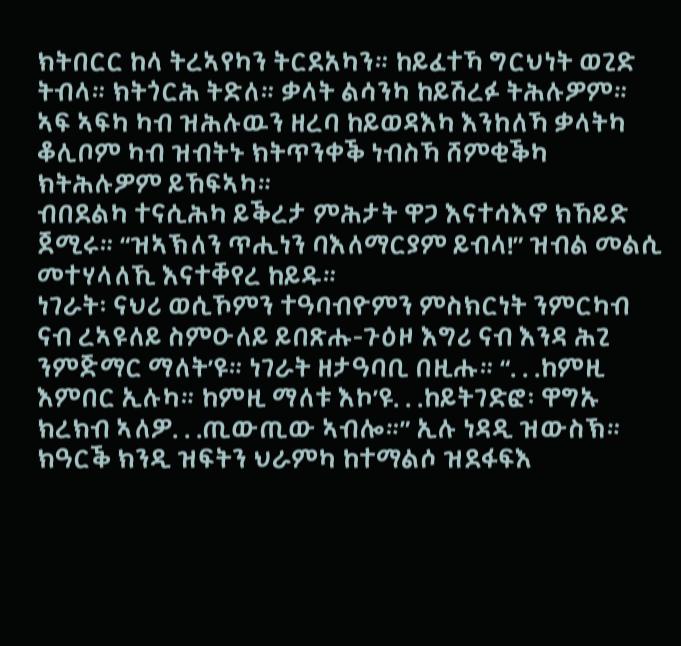ክትበርር ከላ ትረኣየካን ትርደአካን። ከይፈተኻ ግርህነት ወጊድ ትብላ። ክትጎርሕ ትድለ። ቃላት ልሳንካ ከይሽረፉ ትሕሉዎም። ኣፍ ኣፍካ ካብ ዝሕሉዉን ዘረባ ከይወዳእካ እንከለኻ ቃላትካ ቆሊቦም ካብ ዝብትኑ ክትጥንቀቕ ነብስኻ ሸምቂቕካ ክትሕሉዎም ይኸፍኣካ።
ብበደልካ ተናሲሕካ ይቕረታ ምሕታት ዋጋ እናተሳእኖ ክኸይድ ጀሚሩ። “ዝኣኽለን ጥሒነን ባእለማርያም ይብላ!” ዝብል መልሲ መተሃላለኺ እናተቐየረ ከይዱ።
ነገራት፡ ናህሪ ወሲኾምን ተዓባብዮምን ምስክርነት ንምርካብ ናብ ረኣዩለይ ስምዑለይ ይበጽሑ-ጉዕዞ እግሪ ናብ እንዳ ሕጊ ንምጅማር ማለት’ዩ። ነገራት ዘታዓባቢ በዚሑ። “. . .ከምዚ እምበር ኢሉካ። ከምዚ ማለቱ እኮ’ዩ. . .ከይትገድፎ፡ ዋግኡ ክረክብ ኣለዎ. . .ጢውጢው ኣብሎ።” ኢሉ ነዳዲ ዝውስኽ። ክዓርቕ ክንዲ ዝፍትን ህራምካ ከተማልሶ ዝደፋፍእ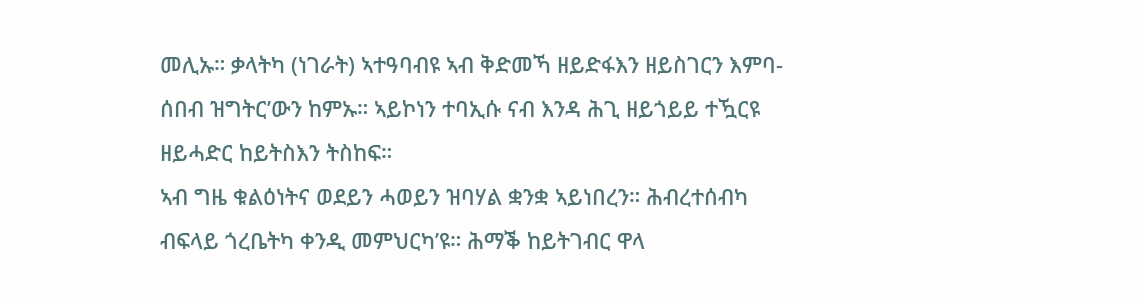መሊኡ። ቃላትካ (ነገራት) ኣተዓባብዩ ኣብ ቅድመኻ ዘይድፋእን ዘይስገርን እምባ-ሰበብ ዝግትር’ውን ከምኡ። ኣይኮነን ተባኢሱ ናብ እንዳ ሕጊ ዘይጎይይ ተዃርዩ ዘይሓድር ከይትስእን ትስከፍ።
ኣብ ግዜ ቁልዕነትና ወደይን ሓወይን ዝባሃል ቋንቋ ኣይነበረን። ሕብረተሰብካ ብፍላይ ጎረቤትካ ቀንዲ መምህርካ’ዩ። ሕማቕ ከይትገብር ዋላ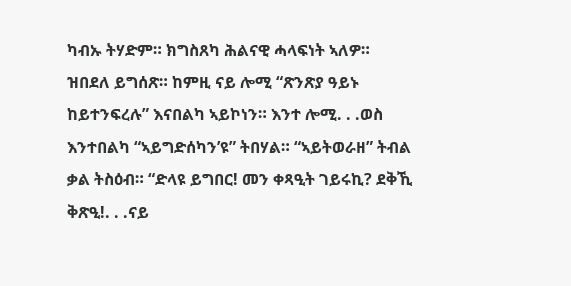ካብኡ ትሃድም። ክግስጸካ ሕልናዊ ሓላፍነት ኣለዎ። ዝበደለ ይግሰጽ። ከምዚ ናይ ሎሚ “ጽንጽያ ዓይኑ ከይተንፍረሉ” እናበልካ ኣይኮነን። እንተ ሎሚ. . .ወስ እንተበልካ “ኣይግድሰካን’ዩ” ትበሃል። “ኣይትወራዘ” ትብል ቃል ትስዕብ። “ድላዩ ይግበር! መን ቀጻዒት ገይሩኪ? ደቅኺ ቅጽዒ!. . .ናይ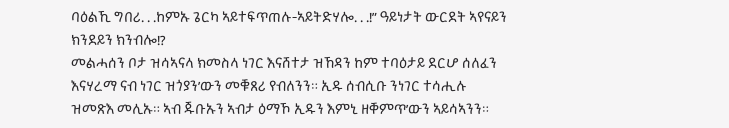ባዕልኺ ግበሪ. . .ከምኡ ጌርካ ኣይተፍጥጠሉ-ኣይትድሃሎ. . .!” ዓይነታት ውርደት ኣየናይን ክንደይን ክንብሎ!?
መልሓሰን ቦታ ዝሳኣናላ ክመስላ ነገር እናሸተታ ዝኸዳን ከም ተባዕታይ ደርሆ ሰለፈን እናሃረማ ናብ ነገር ዝጎያን’ውን መቑጸሪ የብለንን። ኢዱ ሰብሲቡ ንነገር ተሳሒሉ ዝመጽእ መሊኡ። ኣብ ጁቡኡን ኣብታ ዕማኾ ኢዱን እምኒ ዘቐምጥ’ውን ኣይሳኣንን።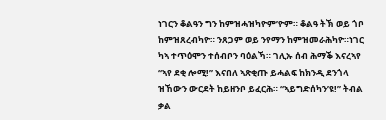ነገርን ቆልዓን ግን ከምዝሓዝካዮም’ዮም። ቆልዓ ትኽ ወይ ጎቦ ከምዝጸረብካዮ። ንጸጋም ወይ ንየማን ከምዝመራሕካዮ።ነገር ካኣ ተጥዕሞን ተሰብቦን ባዕልኻ። ገሊኡ ሰብ ሕማቕ እናረኣየ “ኣየ ደቂ ሎሚ!” እናበለ ኣጽቂጡ ይሓልፍ ከክንዲ ደንጎላ ዝኸውን ውርደት ከይዘንቦ ይፈርሕ። “ኣይግድሰካን’ዩ!” ትብል ቃል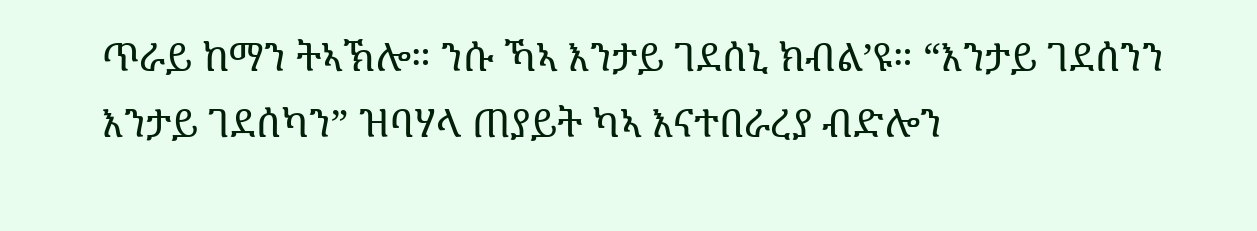ጥራይ ከማን ትኣኽሎ። ንሱ ኻኣ እንታይ ገደሰኒ ክብል’ዩ። “እንታይ ገደሰንን እንታይ ገደሰካን” ዝባሃላ ጠያይት ካኣ እናተበራረያ ብድሎን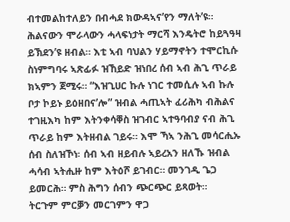ብተመልከተለይን በብሓደ ክውዳኣና’የን ማለት’ዩ።
ሕልናውን ሞራላውን ሓላፍነታት ማርሻ እንዴትሮ ከይጓዓዛ ይኽደን’ዩ ዘብል። እቲ ኣብ ባህልን ሃይማኖትን ተሞርኪሱ ስነምግባሩ ኣጽፊፉ ዝኸይድ ዝነበረ ሰብ ኣብ ሕጊ ጥራይ ክኣምን ጀሚሩ። “እዝጊሀር ኩሉ ነገር ተመሲሉ ኣብ ኩሉ ቦታ ኮይኑ ይዕዘበና’ሎ” ዝብል ሓጢኣት ፈሪሕካ ብሕልና ተገዚእካ ከም እትንቀሳቐስ ዝገብር ኣተዓባብያ ናብ ሕጊ ጥራይ ከም እትዘብል ገይሩ። እሞ ኻኣ ንሕጊ መሳርሒኡ ሰብ ስለዝኾነ፡ ሰብ ኣብ ዘይብሉ ኣይረአን ዘለኹ ዝብል ሓሳብ ኣትሒዙ ከም እትዕሾ ይገብር። መንገዲ ጌጋ ይመርሕ። ምስ ሕግን ሰብን ጭርጭር ይጻወት።
ትርጉም ምርቓን መርገምን ዋጋ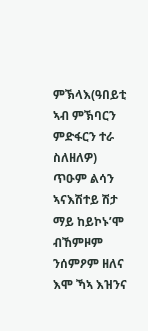ምኽላእ(ዓበይቲ ኣብ ምኽባርን ምድፋርን ተራ ስለዘለዎ) ጥዑም ልሳን ኣናእሽተይ ሽታ ማይ ከይኮኑ’ሞ ብኸምዞም ንሰምዖም ዘለና እሞ ኻኣ እዝንና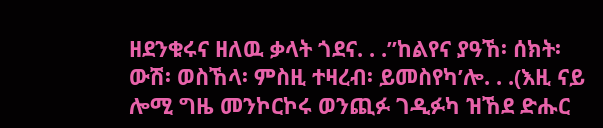ዘደንቁሩና ዘለዉ ቃላት ጎደና. . .”ከልየና ያዓኸ፡ ሰክት፡ ውሽ፡ ወስኸላ፡ ምስዚ ተዛረብ፡ ይመስየካ’ሎ. . .(እዚ ናይ ሎሚ ግዜ መንኮርኮሩ ወንጪፉ ገዲፉካ ዝኸደ ድሑር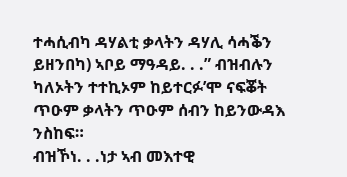ተሓሲብካ ዳሃልቲ ቃላትን ዳሃሊ ሳሓቕን ይዘንበካ) ኣቦይ ማዓዳይ. . .” ብዝብሉን ካለኦትን ተተኪኦም ከይተርፉ’ሞ ናፍቖት ጥዑም ቃላትን ጥዑም ሰብን ከይንውዳእ ንስከፍ።
ብዝኾነ. . .ነታ ኣብ መእተዊ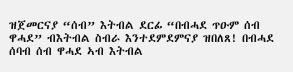ዝጀመርናያ “ሰብ” እትብል ደርፊ “በብሓደ ጥዑም ሰብ ዋሓደ” ብእትብል ስብራ እንተደምደምናያ ዝበለጸ! በብሓደ ሰባብ ሰብ ዋሓደ ኣብ እትብል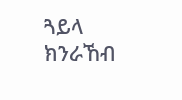ጓይላ ክንራኸብ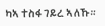ካኣ ተስፋ ገይረ ኣለኹ።